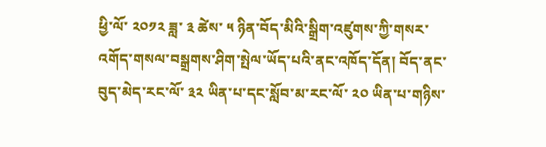ཕྱི་ལོ་ ༢༠༡༢ ཟླ་ ༣ ཚེས་ ༥ ཉིན་བོད་མིའི་སྒྲིག་འཛུགས་ཀྱི་གསར་འགོད་གསལ་བསྒྲགས་ཤིག་སྤེལ་ཡོད་པའི་ནང་འཁོད་དོན། བོད་ནང་བུད་མེད་རང་ལོ་ ༣༢ ཡིན་པ་དང་སློབ་མ་རང་ལོ་ ༢༠ ཡིན་པ་གཉིས་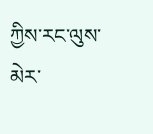ཀྱིས་རང་ལུས་མེར་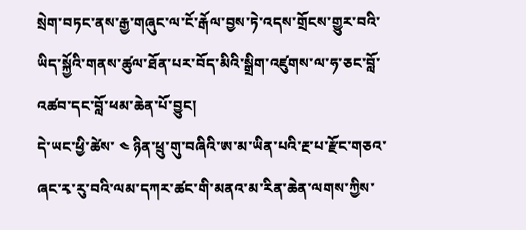སྲེག་བཏང་ནས་རྒྱ་གཞུང་ལ་ངོ་རྒོལ་བྱས་ཏེ་འདས་གྲོངས་གྱུར་བའི་ཡིད་སྐྱོའི་གནས་ཚུལ་ཐོན་པར་བོད་མིའི་སྒྲིག་འཛུགས་ལ་ཧ་ཅང་བློ་འཚབ་དང་བློ་ཕམ་ཆེན་པོ་བྱུང།
དེ་ཡང་ཕྱི་ཚེས་ ༤ ཉིན་ཕྲུ་གུ་བཞིའི་ཨ་མ་ཡིན་པའི་རྔ་པ་རྫོང་གཅའ་ཞང་རྭ་རུ་བའི་ལམ་དཀར་ཚང་གི་མནའ་མ་རིན་ཆེན་ལགས་ཀྱིས་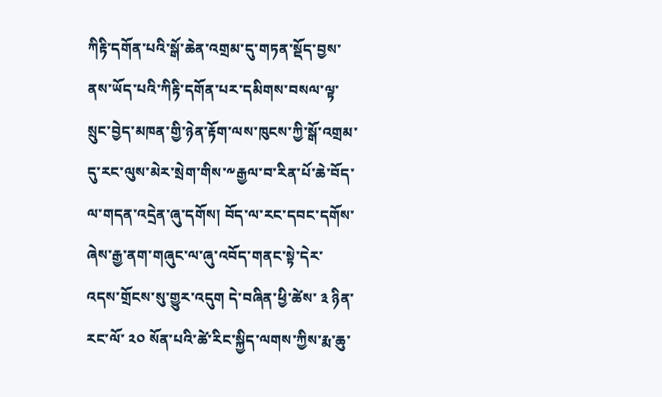ཀིརྟི་དགོན་པའི་སྒོ་ཆེན་འགྲམ་དུ་གཏན་སྡོད་བྱས་ནས་ཡོད་པའི་ཀིརྟི་དགོན་པར་དམིགས་བསལ་ལྟ་སྲུང་བྱེད་མཁན་གྱི་ཉེན་རྟོག་ལས་ཁུངས་ཀྱི་སྒོ་འགྲམ་དུ་རང་ལུས་མེར་སྲེག་གིས་༸རྒྱལ་བ་རིན་པོ་ཆེ་བོད་ལ་གདན་འདྲེན་ཞུ་དགོས། བོད་ལ་རང་དབང་དགོས་ཞེས་རྒྱ་ནག་གཞུང་ལ་ཞུ་འབོད་གནང་སྟེ་དེར་འདས་གྲོངས་སུ་གྱུར་འདུག དེ་བཞིན་ཕྱི་ཚེས་ ༣ ཉིན་རང་ལོ་ ༢༠ སོན་པའི་ཚེ་རིང་སྐྱིད་ལགས་ཀྱིས་རྨ་ཆུ་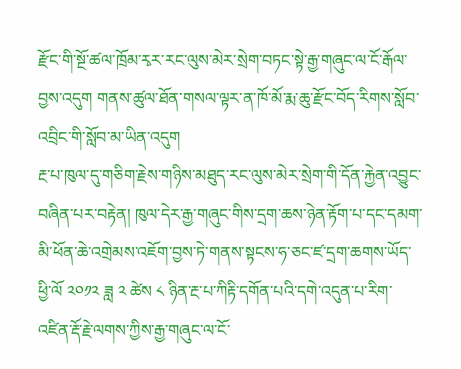རྫོང་གི་སྔོ་ཚལ་ཁྲོམ་རྭར་རང་ལུས་མེར་སྲེག་བཏང་སྟེ་རྒྱ་གཞུང་ལ་ངོ་རྒོལ་བྱས་འདུག གནས་ཚུལ་ཐོན་གསལ་ལྟར་ན་ཁོ་མོ་རྨ་ཆུ་རྫོང་བོད་རིགས་སློབ་འབྲིང་གི་སློབ་མ་ཡིན་འདུག
རྔ་པ་ཁུལ་དུ་གཅིག་རྗེས་གཉིས་མཐུད་རང་ལུས་མེར་སྲེག་གི་དོན་རྐྱེན་འབྱུང་བཞིན་པར་བརྟེན། ཁུལ་དེར་རྒྱ་གཞུང་གིས་དྲག་ཆས་ཉེན་རྟོག་པ་དང་དམག་མི་ཕོན་ཆེ་འགྲེམས་འཇོག་བྱས་ཏེ་གནས་སྟངས་ཧ་ཅང་ཛ་དྲག་ཆགས་ཡོད་ ཕྱི་ལོ ༢༠༡༢ ཟླ ༢ ཚེས ༨ ཉིན་རྔ་པ་ཀིརྟི་དགོན་པའི་དགེ་འདུན་པ་རིག་འཛིན་རྡོ་རྗེ་ལགས་ཀྱིས་རྒྱ་གཞུང་ལ་ངོ་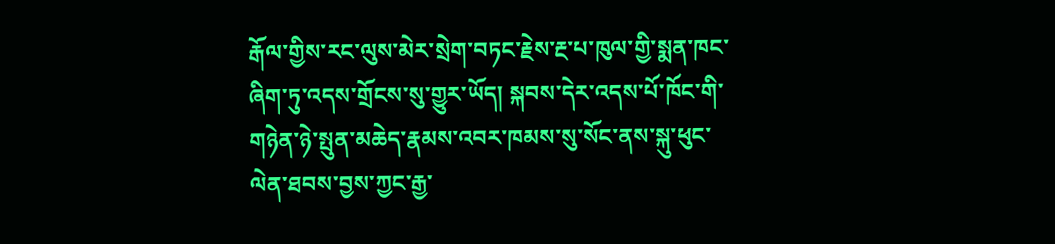རྒོལ་གྱིས་རང་ལུས་མེར་སྲེག་བཏང་རྗེས་རྔ་པ་ཁུལ་གྱི་སྨན་ཁང་ཞིག་ཏུ་འདས་གྲོངས་སུ་གྱུར་ཡོད། སྐབས་དེར་འདས་པོ་ཁོང་གི་གཉེན་ཉེ་སྤུན་མཆེད་རྣམས་འབར་ཁམས་སུ་སོང་ནས་སྐུ་ཕུང་ལེན་ཐབས་བྱས་ཀྱང་རྒྱ་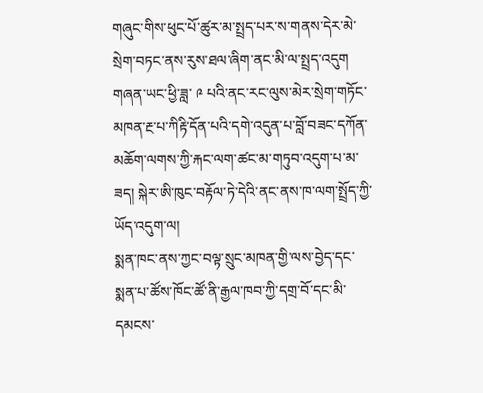གཞུང་གིས་ཕུང་པོ་ཚུར་མ་སྤྲད་པར་ས་གནས་དེར་མེ་སྲེག་བཏང་ནས་རུས་ཐལ་ཞིག་ནང་མི་ལ་སྤྲད་འདུག གཞན་ཡང་ཕྱི་ཟླ་ ༩ པའི་ནང་རང་ལུས་མེར་སྲེག་གཏོང་མཁན་རྔ་པ་ཀིརྟི་དོན་པའི་དགེ་འདུན་པ་བློ་བཟང་དཀོན་མཆོག་ལགས་ཀྱི་རྐང་ལག་ཚང་མ་གཏུབ་འདུག་པ་མ་ཟད། སྐེར་ཨི་ཁུང་བརྟོལ་ཏེ་དེའི་ནང་ནས་ཁ་ལག་སྤྲོད་ཀྱི་ཡོད་འདུག་ལ།
སྨན་ཁང་ནས་ཀྱང་བལྟ་སྲུང་མཁན་གྱི་ལས་བྱེད་དང་སྨན་པ་ཚོས་ཁོང་ཚོ་ནི་རྒྱལ་ཁབ་ཀྱི་དགྲ་བོ་དང་མི་དམངས་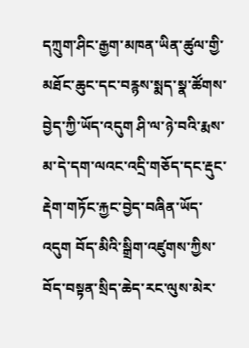དཀྲུག་ཤིང་རྒྱག་མཁན་ཡིན་ཚུལ་གྱི་མཐོང་ཆུང་དང་བརྙས་སྨད་སྣ་ཚོགས་བྱེད་ཀྱི་ཡོད་འདུག ཤི་ལ་ཉེ་བའི་རྨས་མ་དེ་དག་ལའང་འདྲི་གཅོད་དང་རྡུང་རྡེག་གཏོང་རྐྱང་བྱེད་བཞིན་ཡོད་འདུག བོད་མིའི་སྒྲིག་འཛུགས་ཀྱིས་བོད་བསྟན་སྲིད་ཆེད་རང་ལུས་མེར་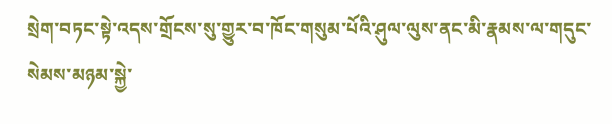སྲེག་བཏང་སྟེ་འདས་གྲོངས་སུ་གྱུར་བ་ཁོང་གསུམ་པོའི་ཤུལ་ལུས་ནང་མི་རྣམས་ལ་གདུང་སེམས་མཉམ་སྐྱེ་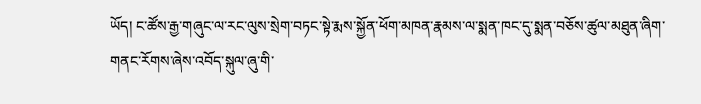ཡོད། ང་ཚོས་རྒྱ་གཞུང་ལ་རང་ལུས་སྲེག་བཏང་སྟེ་རྨས་སྐྱོན་ཕོག་མཁན་རྣམས་ལ་སྨན་ཁང་དུ་སྨན་བཅོས་ཚུལ་མཐུན་ཞིག་གནང་རོགས་ཞེས་འབོད་སྐུལ་ཞུ་གི་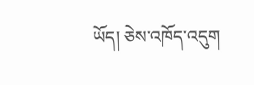ཡོད། ཅེས་འཁོད་འདུག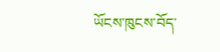ཡོངས་ཁུངས་བོད་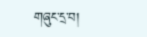གཞུང་དྲ་བ།